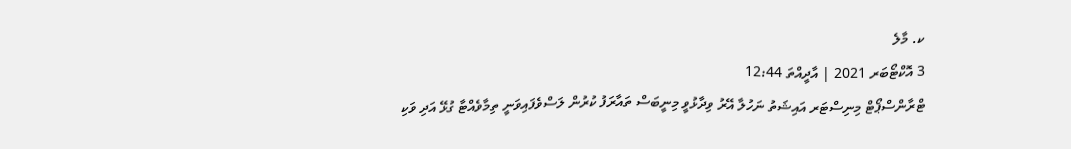ކ. މާލެ
3 އޮކްޓޯބަރ 2021 | އާދީއްތަ 12:44
ޓްރާންސްޕޯޓް މިނިސްޓަރ އައިޝަތު ނަހުލާ އޭރު ވިދާޅުވީ މިނީބަސް ތައާރަފު ކުރުން ލަސްވެފައިވަނީ ތިމާވެއްޓާ ގުޅޭ އަދި ވަކި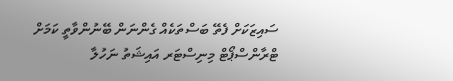ސައިޒަކަށް ފެތޭ ބަސްތަކެއް ގެންނަން ބޭނުންވާތީ ކަމަށް
ޓްރާންސްޕޯޓް މިނިސްޓަރ އައިޝަތު ނަހުލާ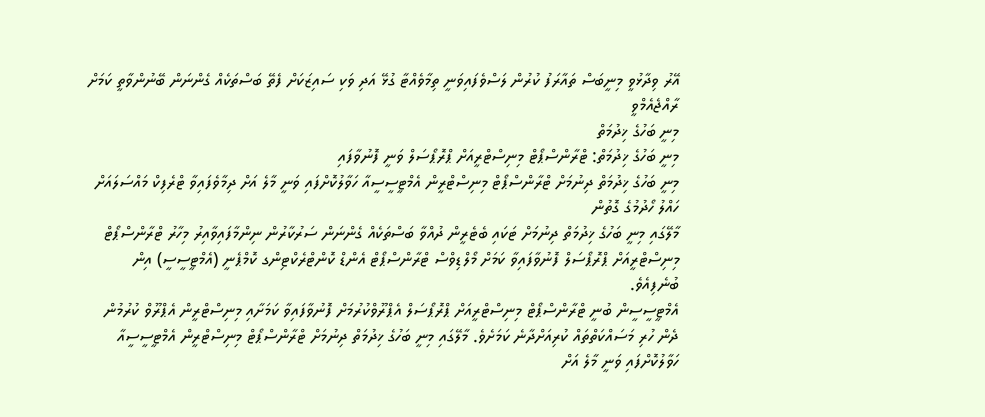އޭރު ވިދާޅުވީ މިނީބަސް ތައާރަފު ކުރުން ލަސްވެފައިވަނީ ތިމާވެއްޓާ ގުޅޭ އަދި ވަކި ސައިޒަކަށް ފެތޭ ބަސްތަކެއް ގެންނަން ބޭނުންވާތީ ކަމަށް
ރާއްޖެއެމްވީ
މިނީ ބަހުގެ ޚިދުމަތް
މިނީ ބަހުގެ ޚިދުމަތް: ޓްރާންސްޕޯޓް މިނިސްޓްރީއަށް ޕްރޮޕޯސަލް ވަނީ ފޮނުވާފައި
މިނީ ބަހުގެ ޚިދުމަތް ދިނުމަށް ޓްރާންސްޕޯޓް މިނިސްޓްރީން އެމްޓީސީސީއާ ހަވާލުކޮށްފައި ވަނީ މާލެ އަށް ދިމާވެފައިވާ ޓްރެފިކް މައްސަލައަށް ހައްލު ހޯދުމުގެ ގޮތުން
މާލޭގައި މިނީ ބަހުގެ ޚިދުމަތް ދިނުމަށް ޓަކައި ބެޓެރީން ދުއްވާ ބަސްތަކެއް ގެންނަން ސަރުކާރުން ނިންމާފައިވާއިރު މިހާރު ޓްރާންސްޕޯޓް މިނިސްޓްރީއަށް ޕްރޮޕޯސަލް ފޮނުވާފައިވާ ކަމަށް މޯލްޑިވްސް ޓްރާންސްޕޯޓް އެންޑް ކޮންޓްރެކްޓިންގ ކޮމްޕެނީ (އެމްޓީސީސީ) އިން ބުނެފިއެވެ.
އެމްޓީސީސީން ބުނީ ޓްރާންސްޕޯޓް މިނިސްޓްރީއަށް ޕްރޮޕޯސަލް އެޕްރޫވްކުރުމަށް ފޮނުވާފައިވާ ކަމަށާއި މިނިސްޓްރީން އެޕްރޫވް ކުރުމުން ދެން ހުރި މަސައްކަތްތައް ކުރިއަށްދާނެ ކަމަށެވެ. މާލޭގައި މިނީ ބަހުގެ ޚިދުމަތް ދިނުމަށް ޓްރާންސްޕޯޓް މިނިސްޓްރީން އެމްޓީސީސީއާ ހަވާލުކޮށްފައި ވަނީ މާލެ އަށް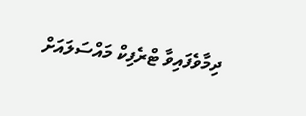ދިމާވެފައިވާ ޓްރެފިކް މައްސަލައަށް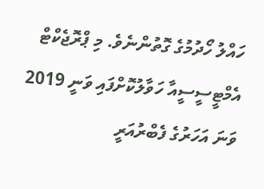ހައްލު ހޯދުމުގެ ގޮތުންނެވެ. މި ޕްރޮޖެކްޓް އެމްޓީސީސީއާ ހަވާލުކޮށްފައި ވަނީ 2019 ވަނަ އަހަރުގެ ފެބްރުއަރީ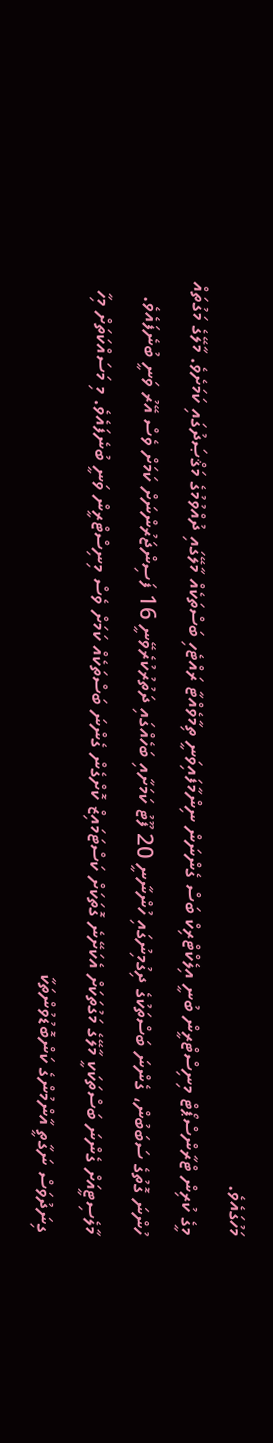މަހުގައެވެ.
މީގެ ކުރިން ޓްރާންސްޕޯޓް މިނިސްޓްރީން ބުނީ އިލެކްޓްރިކް ބަސް ގެންނަން ނިންމާފައިވަނީ ތިމާވެއްޓާ ރައްޓެހި ބަސްތަކެއް މާލޭގައި ދުއްވުމުގެ މަޤްޞަދުގައި ކަމަށެވެ. މާލޭގެ މަގުތައް ހުންނަ ގޮތުގެ ސަބަބުން، ގެންނަ ބަސްތަކުގެ ދިގުމިނުގައި ހުންނާނީ 20 ފޫޓު ކަމަށާއި ބަހެއްގައި ދަތުރުކުރެވޭނީ 16 ފަސިންޖަރުންނަށް ކަމަށް ވެސް އޭރު ވަނީ ބުނެފައެވެ.
މާލެސިޓީއަށް ގެންނަ ބަސްތަކަކީ މާލޭގެ މަގުތަކަށް އެކަށޭނެ ގޮތަކަށް ކަސްޓަމައިޒް ކޮށްގެން ގެންނަ ބަސްތަކެއް ކަމަށް ވެސް މިނިސްޓްރީން ވަނީ ބުނެފައެވެ. މި މަސައްކަތަށް މިހާ ގިނަދުވަސް ނަގާތީ އާންމުންގެ ކަންބޮޑުވުންތަކާ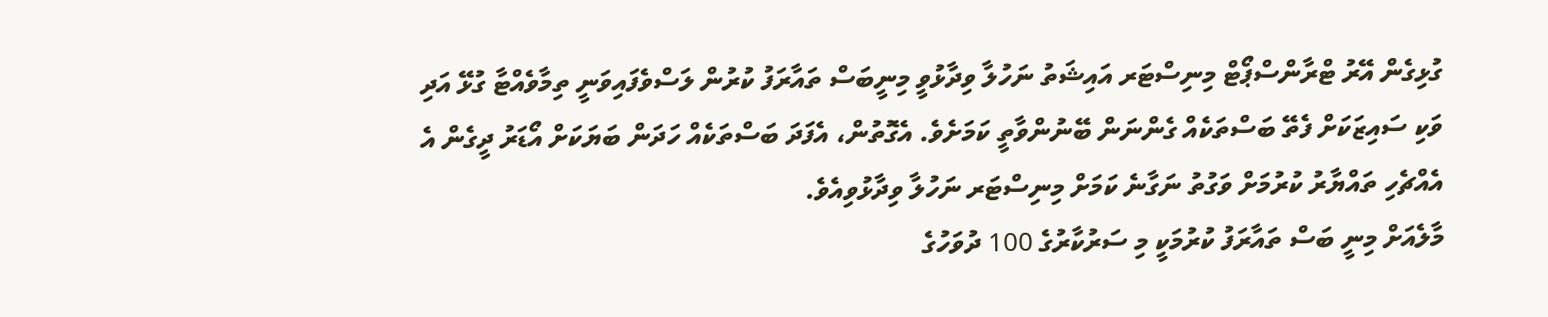ގުޅިގެން އޭރު ޓްރާންސްޕޯޓް މިނިސްޓަރ އައިޝަތު ނަހުލާ ވިދާޅުވީ މިނީބަސް ތައާރަފު ކުރުން ލަސްވެފައިވަނީ ތިމާވެއްޓާ ގުޅޭ އަދި ވަކި ސައިޒަކަށް ފެތޭ ބަސްތަކެއް ގެންނަން ބޭނުންވާތީ ކަމަށެވެ. އެގޮތުން، އެފަދަ ބަސްތަކެއް ހަދަން ބަޔަކަށް އޯޑަރު ދީގެން އެ އެއްޗެހި ތައްޔާރު ކުރުމަށް ވަގުތު ނަގާނެ ކަމަށް މިނިސްޓަރ ނަހުލާ ވިދާޅުވިއެވެ.
މާލެއަށް މިނީ ބަސް ތައާރަފު ކުރުމަކީ މި ސަރުކާރުގެ 100 ދުވަހުގެ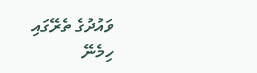ވައުދުގެ ތެރޭގައި ހިމެނޭ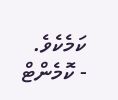ކަމެކެވެ.
- ކޮމެންޓް